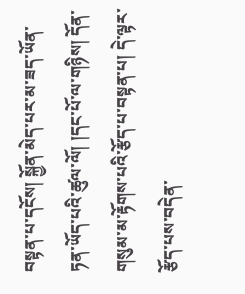བསྟན་པ་དངོས། སྐྱོན་མེད་པར་མ་ཟད་ཡོན་ཏན་ཡོད་པའི་ཚུལ་ལོ། །དང་པོ་ལ་གཉིས། དོན་གསུམ་མ་རྟོགས་པའི་རྩོད་པ་བསྟན་པ། དེ་ལྟར་རྩོད་པས་བདེན་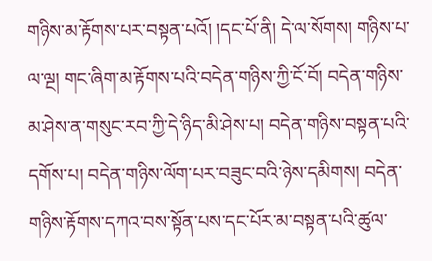གཉིས་མ་རྟོགས་པར་བསྟན་པའོ། །དང་པོ་ནི། དེ་ལ་སོགས། གཉིས་པ་ལ་ལྔ། གང་ཞིག་མ་རྟོགས་པའི་བདེན་གཉིས་ཀྱི་ངོ་བོ། བདེན་གཉིས་མ་ཤེས་ན་གསུང་རབ་ཀྱི་དེ་ཉིད་མི་ཤེས་པ། བདེན་གཉིས་བསྟན་པའི་དགོས་པ། བདེན་གཉིས་ལོག་པར་བཟུང་བའི་ཉེས་དམིགས། བདེན་གཉིས་རྟོགས་དཀའ་བས་སྟོན་པས་དང་པོར་མ་བསྟན་པའི་ཚུལ་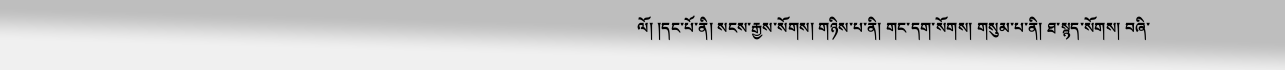ལོ། །དང་པོ་ནི། སངས་རྒྱས་སོགས། གཉིས་པ་ནི། གང་དག་སོགས། གསུམ་པ་ནི། ཐ་སྙད་སོགས། བཞི་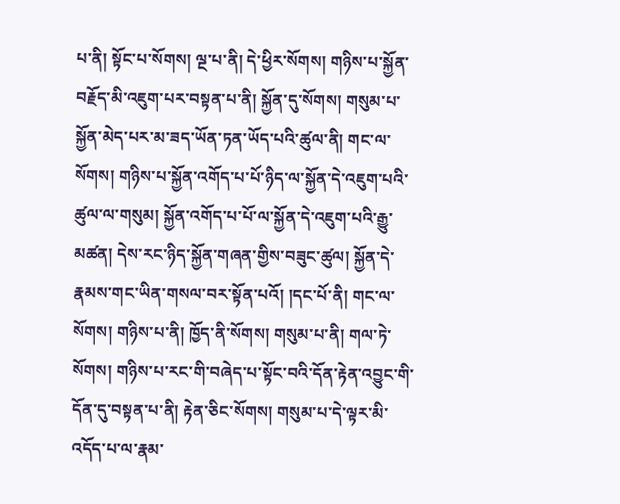པ་ནི། སྟོང་པ་སོགས། ལྔ་པ་ནི། དེ་ཕྱིར་སོགས། གཉིས་པ་སྐྱོན་བརྗོད་མི་འཇུག་པར་བསྟན་པ་ནི། སྐྱོན་དུ་སོགས། གསུམ་པ་སྐྱོན་མེད་པར་མ་ཟད་ཡོན་ཏན་ཡོད་པའི་ཚུལ་ནི། གང་ལ་སོགས། གཉིས་པ་སྐྱོན་འགོད་པ་པོ་ཉིད་ལ་སྐྱོན་དེ་འཇུག་པའི་ཚུལ་ལ་གསུམ། སྐྱོན་འགོད་པ་པོ་ལ་སྐྱོན་དེ་འཇུག་པའི་རྒྱུ་མཚན། དེས་རང་ཉིད་སྐྱོན་གཞན་གྱིས་བཟུང་ཚུལ། སྐྱོན་དེ་རྣམས་གང་ཡིན་གསལ་བར་སྟོན་པའོ། །དང་པོ་ནི། གང་ལ་སོགས། གཉིས་པ་ནི། ཁྱོད་ནི་སོགས། གསུམ་པ་ནི། གལ་ཏེ་སོགས། གཉིས་པ་རང་གི་བཞེད་པ་སྟོང་བའི་དོན་རྟེན་འབྱུང་གི་དོན་དུ་བསྟན་པ་ནི། རྟེན་ཅིང་སོགས། གསུམ་པ་དེ་ལྟར་མི་འདོད་པ་ལ་རྣམ་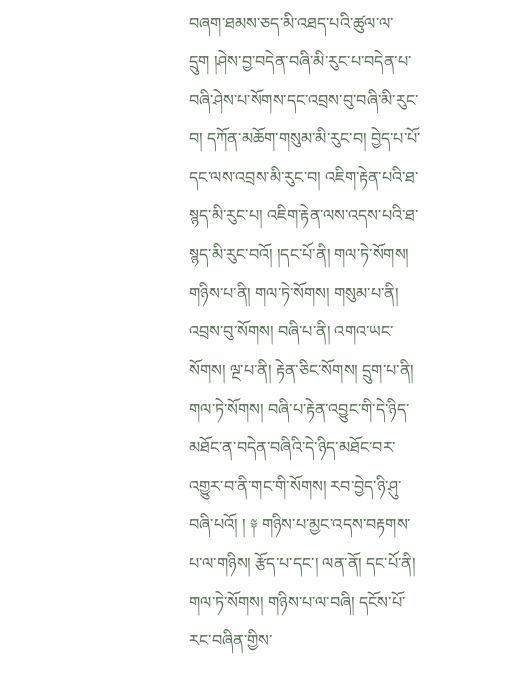བཞག་ཐམས་ཅད་མི་འཐད་པའི་ཚུལ་ལ་དྲུག །ཤེས་བྱ་བདེན་བཞི་མི་རུང་པ་བདེན་པ་བཞི་ཤེས་པ་སོགས་དང་འབྲས་བུ་བཞི་མི་རུང་བ། དཀོན་མཆོག་གསུམ་མི་རུང་བ། བྱེད་པ་པོ་དང་ལས་འབྲས་མི་རུང་བ། འཇིག་རྟེན་པའི་ཐ་སྙད་མི་རུང་པ། འཇིག་རྟེན་ལས་འདས་པའི་ཐ་སྙད་མི་རུང་བའོ། །དང་པོ་ནི། གལ་ཏེ་སོགས། གཉིས་པ་ནི། གལ་ཏེ་སོགས། གསུམ་པ་ནི། འབྲས་བུ་སོགས། བཞི་པ་ནི། འགའ་ཡང་སོགས། ལྔ་པ་ནི། རྟེན་ཅིང་སོགས། དྲུག་པ་ནི། གལ་ཏེ་སོགས། བཞི་པ་རྟེན་འབྱུང་གི་དེ་ཉིད་མཐོང་ན་བདེན་བཞིའི་དེ་ཉིད་མཐོང་བར་འགྱུར་བ་ནི་གང་གི་སོགས། རབ་བྱེད་ཉི་ཤུ་བཞི་པའོ། ། ༈ གཉིས་པ་མྱང་འདས་བརྟགས་པ་ལ་གཉིས། རྩོད་པ་དང་། ལན་ནོ། དང་པོ་ནི། གལ་ཏེ་སོགས། གཉིས་པ་ལ་བཞི། དངོས་པོ་རང་བཞིན་གྱིས་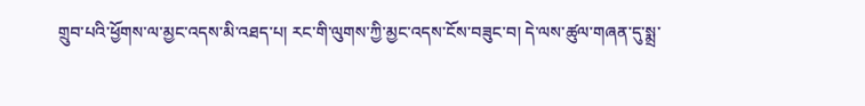གྲུབ་པའི་ཕྱོགས་ལ་མྱང་འདས་མི་འཐད་པ། རང་གི་ལུགས་ཀྱི་མྱང་འདས་ངོས་བཟུང་བ། དེ་ལས་ཚུལ་གཞན་དུ་སྨྲ་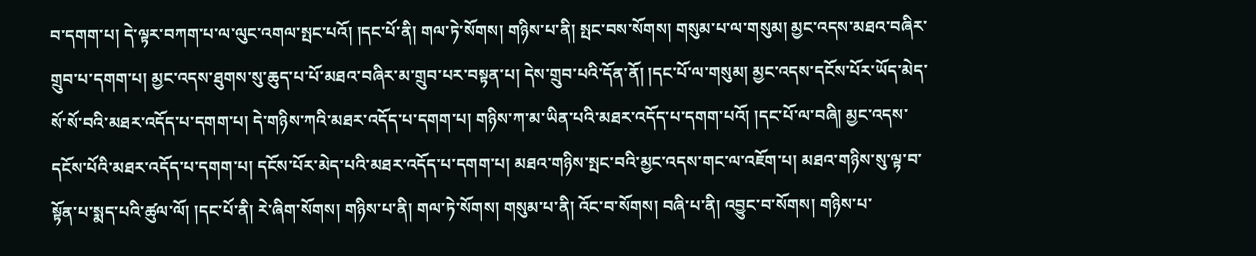བ་དགག་པ། དེ་ལྟར་བཀག་པ་ལ་ལུང་འགལ་སྤང་པའོ། །དང་པོ་ནི། གལ་ཏེ་སོགས། གཉིས་པ་ནི། སྤང་བས་སོགས། གསུམ་པ་ལ་གསུམ། མྱང་འདས་མཐའ་བཞིར་གྲུབ་པ་དགག་པ། མྱང་འདས་ཐུགས་སུ་ཆུད་པ་པོ་མཐའ་བཞིར་མ་གྲུབ་པར་བསྟན་པ། དེས་གྲུབ་པའི་དོན་ནོ། །དང་པོ་ལ་གསུམ། མྱང་འདས་དངོས་པོར་ཡོད་མེད་སོ་སོ་བའི་མཐར་འདོད་པ་དགག་པ། དེ་གཉིས་ཀའི་མཐར་འདོད་པ་དགག་པ། གཉིས་ཀ་མ་ཡིན་པའི་མཐར་འདོད་པ་དགག་པའོ། །དང་པོ་ལ་བཞི། མྱང་འདས་དངོས་པོའི་མཐར་འདོད་པ་དགག་པ། དངོས་པོར་མེད་པའི་མཐར་འདོད་པ་དགག་པ། མཐའ་གཉིས་སྤང་བའི་མྱང་འདས་གང་ལ་འཇོག་པ། མཐའ་གཉིས་སུ་ལྟ་བ་སྟོན་པ་སྨད་པའི་ཚུལ་ལོ། །དང་པོ་ནི། རེ་ཞིག་སོགས། གཉིས་པ་ནི། གལ་ཏེ་སོགས། གསུམ་པ་ནི། འོང་བ་སོགས། བཞི་པ་ནི། འབྱུང་བ་སོགས། གཉིས་པ་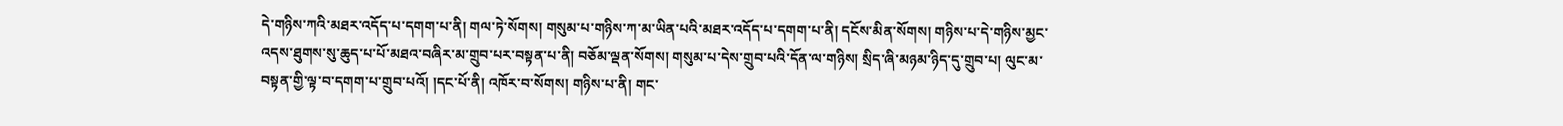དེ་གཉིས་ཀའི་མཐར་འདོད་པ་དགག་པ་ནི། གལ་ཏེ་སོགས། གསུམ་པ་གཉིས་ཀ་མ་ཡིན་པའི་མཐར་འདོད་པ་དགག་པ་ནི། དངོས་མིན་སོགས། གཉིས་པ་དེ་གཉིས་མྱང་འདས་ཐུགས་སུ་ཆུད་པ་པོ་མཐའ་བཞིར་མ་གྲུབ་པར་བསྟན་པ་ནི། བཅོམ་ལྡན་སོགས། གསུམ་པ་དེས་གྲུབ་པའི་དོན་ལ་གཉིས། སྲིད་ཞི་མཉམ་ཉིད་དུ་གྲུབ་པ། ལུང་མ་བསྟན་གྱི་ལྟ་བ་དགག་པ་གྲུབ་པའོ། །དང་པོ་ནི། འཁོར་བ་སོགས། གཉིས་པ་ནི། གང་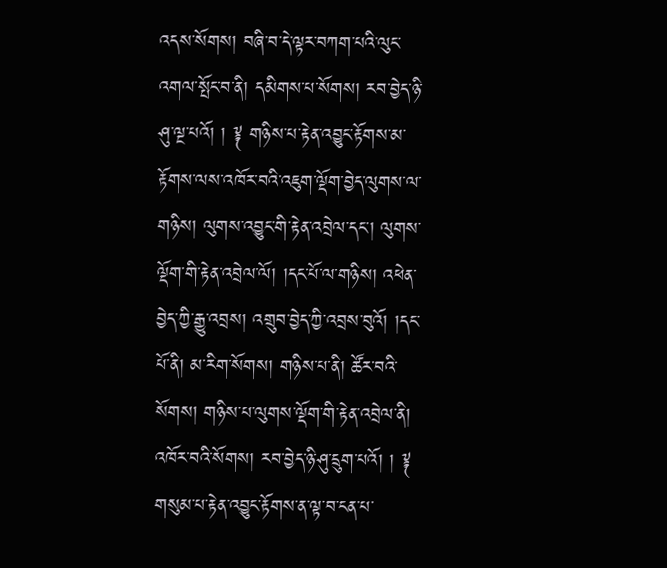འདས་སོགས། བཞི་བ་དེ་ལྟར་བཀག་པའི་ལུང་འགལ་སྤོང་བ་ནི། དམིགས་པ་སོགས། རབ་བྱེད་ཉི་ཤུ་ལྔ་པའོ། ། ༈ གཉིས་པ་རྟེན་འབྱུང་རྟོགས་མ་རྟོགས་ལས་འཁོར་བའི་འཇུག་ལྡོག་བྱེད་ལུགས་ལ་གཉིས། ལུགས་འབྱུང་གི་རྟེན་འབྲེལ་དང་། ལུགས་ལྡོག་གི་རྟེན་འབྲེལ་ལོ། །དང་པོ་ལ་གཉིས། འཕེན་བྱེད་ཀྱི་རྒྱུ་འབྲས། འགྲུབ་བྱེད་ཀྱི་འབྲས་བུའོ། །དང་པོ་ནི། མ་རིག་སོགས། གཉིས་པ་ནི། ཚོར་བའི་སོགས། གཉིས་པ་ལུགས་ལྡོག་གི་རྟེན་འབྲེལ་ནི། འཁོར་བའི་སོགས། རབ་བྱེད་ཉི་ཤུ་དྲུག་པའོ། ། ༈ གསུམ་པ་རྟེན་འབྱུང་རྟོགས་ན་ལྟ་བ་ངན་པ་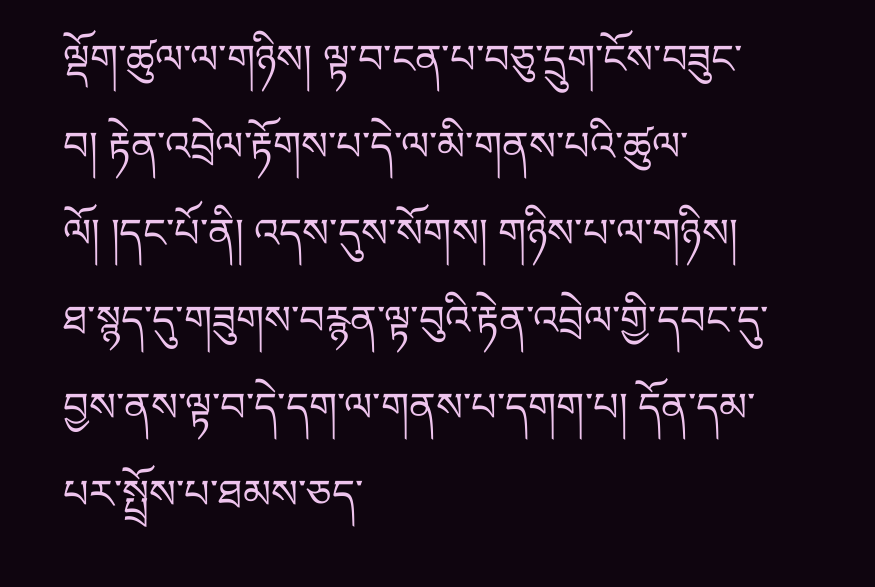ལྡོག་ཚུལ་ལ་གཉིས། ལྟ་བ་ངན་པ་བཅུ་དྲུག་ངོས་བཟུང་བ། རྟེན་འབྲེལ་རྟོགས་པ་དེ་ལ་མི་གནས་པའི་ཚུལ་ལོ། །དང་པོ་ནི། འདས་དུས་སོགས། གཉིས་པ་ལ་གཉིས། ཐ་སྙད་དུ་གཟུགས་བརྙན་ལྟ་བུའི་རྟེན་འབྲེལ་གྱི་དབང་དུ་བྱས་ནས་ལྟ་བ་དེ་དག་ལ་གནས་པ་དགག་པ། དོན་དམ་པར་སྤྲོས་པ་ཐམས་ཅད་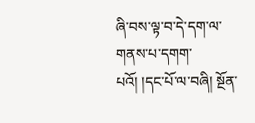ཞི་བས་ལྟ་བ་དེ་དག་ལ་གནས་པ་དགག་པའོ། །དང་པོ་ལ་བཞི། སྔོན་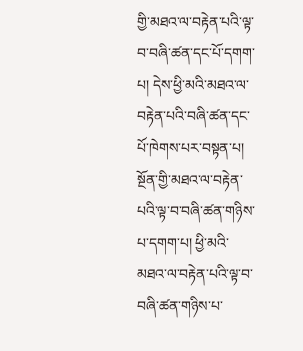གྱི་མཐའ་ལ་བརྟེན་པའི་ལྟ་བ་བཞི་ཚན་དང་པོ་དགག་པ། དེས་ཕྱི་མའི་མཐའ་ལ་བརྟེན་པའི་བཞི་ཚན་དང་པོ་ཁེགས་པར་བསྟན་པ། སྔོན་གྱི་མཐའ་ལ་བརྟེན་པའི་ལྟ་བ་བཞི་ཚན་གཉིས་པ་དགག་པ། ཕྱི་མའི་མཐའ་ལ་བརྟེན་པའི་ལྟ་བ་བཞི་ཚན་གཉིས་པ་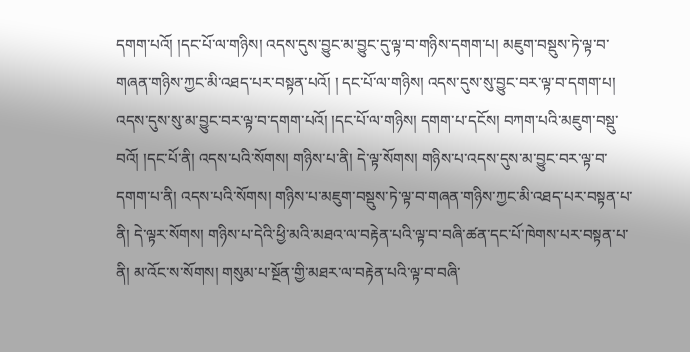དགག་པའོ། །དང་པོ་ལ་གཉིས། འདས་དུས་བྱུང་མ་བྱུང་དུ་ལྟ་བ་གཉིས་དགག་པ། མཇུག་བསྡུས་ཏེ་ལྟ་བ་གཞན་གཉིས་ཀྱང་མི་འཐད་པར་བསྟན་པའོ། ། དང་པོ་ལ་གཉིས། འདས་དུས་སུ་བྱུང་བར་ལྟ་བ་དགག་པ། འདས་དུས་སུ་མ་བྱུང་བར་ལྟ་བ་དགག་པའོ། །དང་པོ་ལ་གཉིས། དགག་པ་དངོས། བཀག་པའི་མཇུག་བསྡུ་བའོ། །དང་པོ་ནི། འདས་པའི་སོགས། གཉིས་པ་ནི། དེ་ལྟ་སོགས། གཉིས་པ་འདས་དུས་མ་བྱུང་བར་ལྟ་བ་དགག་པ་ནི། འདས་པའི་སོགས། གཉིས་པ་མཇུག་བསྡུས་ཏེ་ལྟ་བ་གཞན་གཉིས་ཀྱང་མི་འཐད་པར་བསྟན་པ་ནི། དེ་ལྟར་སོགས། གཉིས་པ་དེའི་ཕྱི་མའི་མཐའ་ལ་བརྟེན་པའི་ལྟ་བ་བཞི་ཚན་དང་པོ་ཁེགས་པར་བསྟན་པ་ནི། མ་འོང་ས་སོགས། གསུམ་པ་སྔོན་གྱི་མཐར་ལ་བརྟེན་པའི་ལྟ་བ་བཞི་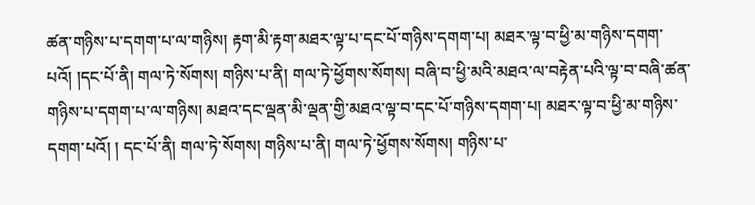ཚན་གཉིས་པ་དགག་པ་ལ་གཉིས། རྟག་མི་རྟག་མཐར་ལྟ་པ་དང་པོ་གཉིས་དགག་པ། མཐར་ལྟ་བ་ཕྱི་མ་གཉིས་དགག་པའོ། །དང་པོ་ནི། གལ་ཏེ་སོགས། གཉིས་པ་ནི། གལ་ཏེ་ཕྱོགས་སོགས། བཞི་བ་ཕྱི་མའི་མཐའ་ལ་བརྟེན་པའི་ལྟ་བ་བཞི་ཚན་གཉིས་པ་དགག་པ་ལ་གཉིས། མཐའ་དང་ལྡན་མི་ལྡན་གྱི་མཐའ་ལྟ་བ་དང་པོ་གཉིས་དགག་པ། མཐར་ལྟ་བ་ཕྱི་མ་གཉིས་དགག་པའོ། ། དང་པོ་ནི། གལ་ཏེ་སོགས། གཉིས་པ་ནི། གལ་ཏེ་ཕྱོགས་སོགས། གཉིས་པ་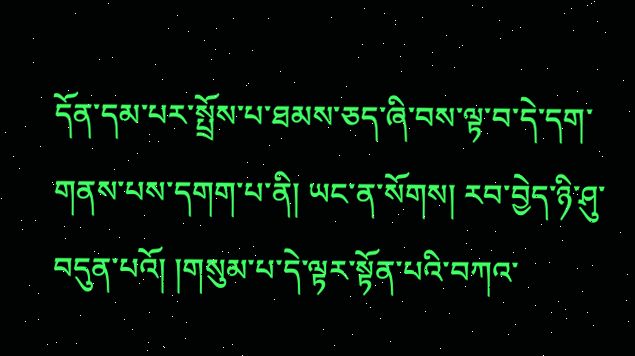དོན་དམ་པར་སྤྲོས་པ་ཐམས་ཅད་ཞི་བས་ལྟ་བ་དེ་དག་གནས་པས་དགག་པ་ནི། ཡང་ན་སོགས། རབ་བྱེད་ཉི་ཤུ་བདུན་པའོ། །གསུམ་པ་དེ་ལྟར་སྟོན་པའི་བཀའ་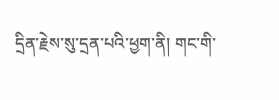དྲིན་རྗེས་སུ་དྲན་པའི་ཕྱག་ནི། གང་གི་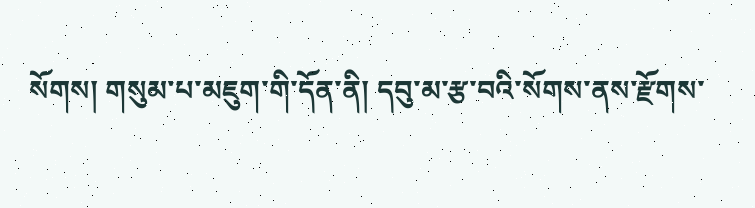སོགས། གསུམ་པ་མཇུག་གི་དོན་ནི། དབུ་མ་རྩ་བའི་སོགས་ནས་རྫོགས་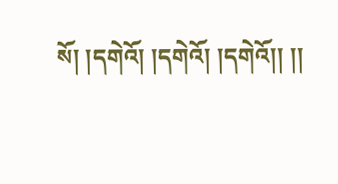སོ། །དགེའོ། །དགེའོ། །དགེའོ།། །།